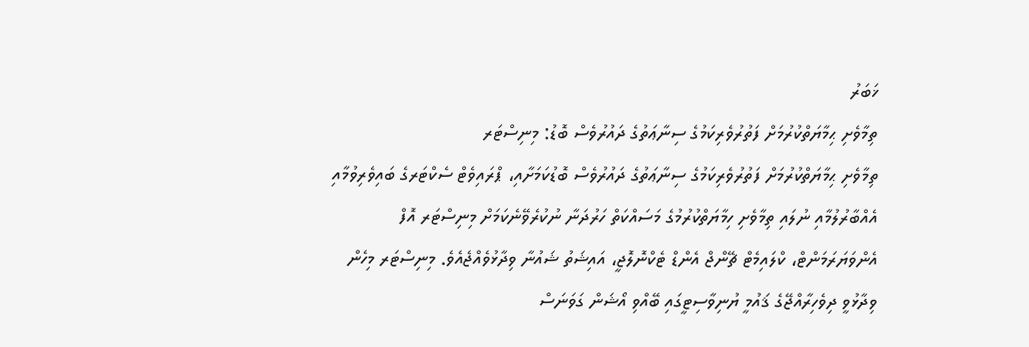ޚަބަރު
ތިމާވެށި ޙިމާޔަތްކުރުމަށް ފަތުރުވެރިކަމުގެ ސިނާޢަތުގެ ދައުރުވެސް ބޮޑު: މިނިސްޓަރ
ތިމާވެށި ޙިމާޔަތްކުރުމަށް ފަތުރުވެރިކަމުގެ ސިނާޢަތުގެ ދައުރުވެސް ބޮޑުކަމަށާއި، ޕްރައިވެޓް ސެކްޓަރގެ ބައިވެރިވުމާއި އެއްބާރުލުމާއި ނުލައި ތިމާވެށި ހިމާޔަތްކުރުމުގެ މަސައްކަތް ހަރުދަނާ ނުކުރެވޭނެކަމަށް މިނިސްޓަރ އޮފް އެންވަޔަރަމަންޓް، ކްލައިމެޓް ޗޭންޖް އެންޑް ޓެކްނޮލޮޖީ، އައިޝަތު ޝައުނާ ވިދާޅުވެއްޖެއެވެ. މިނިސްޓަރ މިހެން ވިދާޅުވީ ދިވެހިރާއްޖޭގެ ޤައުމީ ޔުނިވާސިޓީގައި ބޭއްވި އޯޝަން ގަވަނަސް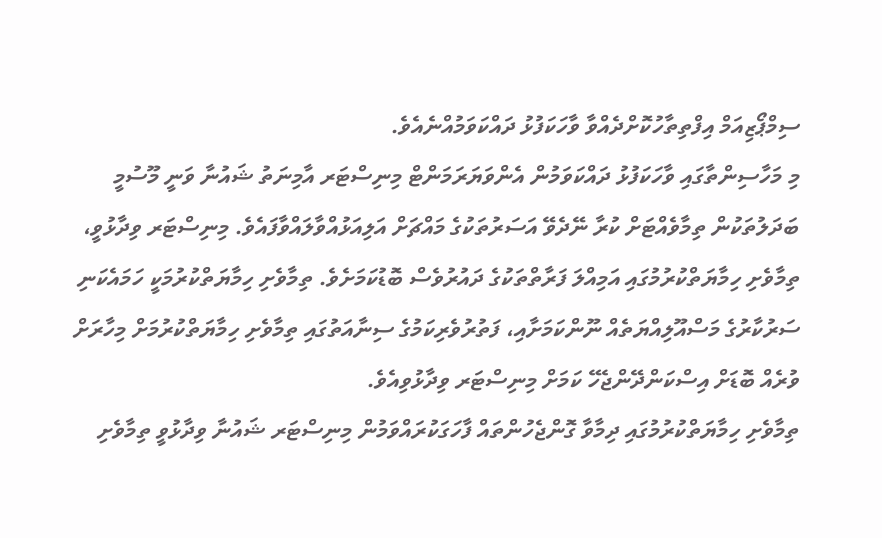ސިމްޕޯޒިއަމް އިފްތިތާހުކޮށްދެއްވާ ވާހަކަފުޅު ދައްކަވަމުއްނެއެވެ.
މި މަހާސިންތާގައި ވާހަކަފުޅު ދައްކަވަމުން އެންވަޔަރަމަންޓް މިނިސްޓަރ އާމިނަތު ޝައުނާ ވަނީ މޫސުމީ ބަދަލުތަކުން ތިމާވެއްޓަށް ކުރާ ނޭދެވޭ އަސަރުތަކުގެ މައްޗަށް އަލިއަޅުއްވާލައްވާފައެވެ. މިނިސްޓަރ ވިދާޅުވީ، ތިމާވެށި ހިމާޔަތްކުރުމުގައި އަމިއްލަ ފަރާތްތަކުގެ ދައުރުވެސް ބޮޑުކަމަށެވެ. ތިމާވެށި ހިމާޔަތްކުރުމަކީ ހަމައެކަނި ސަރުކާރުގެ މަސްއޫލިއްޔަތެއް ނޫންކަމަށާއި، ފަތުރުވެރިކަމުގެ ސިނާއަތުގައި ތިމާވެށި ހިމާޔަތްކުރުމަށް މިހާރަށް ވުރެއް ބޮޑަށް އިސްކަންދޭންޖެހޭ ކަމަށް މިނިސްޓަރ ވިދާޅުވިއެވެ.
ތިމާވެށި ހިމާޔަތްކުރުމުގައި ދިމާވާ ގޮންޖެހުންތައް ފާހަގަކުރައްވަމުން މިނިސްޓަރ ޝައުނާ ވިދާޅުވީ ތިމާވެށި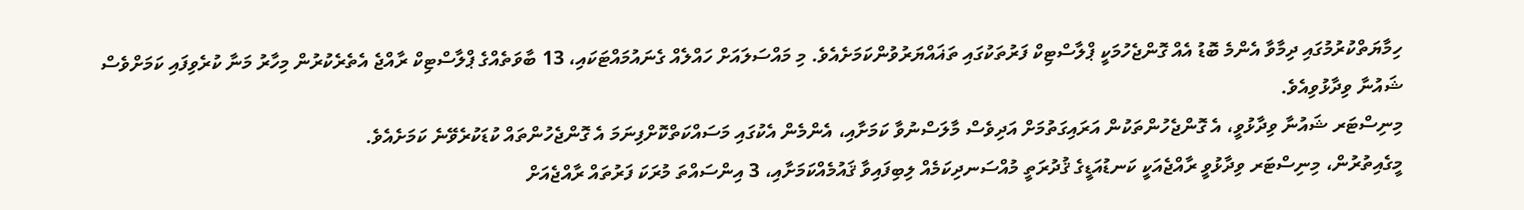ހިމާޔަތްކުރުމުގައި ދިމާވާ އެންމެ ބޮޑު އެއް ގޮންޖެހުމަކީ ޕްލާސްޓިކް ފަރުތަކުގައި ތަޣައްޔަރުވުންކަމަށެއެވެ. މި މައްސަލައަށް ހައްލެއް ގެނައުމައްޓަކައި، 13 ބާވަތެއްގެ ޕްލާސްޓިކް ރާއްޖެ އެތެރެކުރުން މިހާރު މަނާ ކުރެވިފައި ކަމަށްވެސް ޝައުނާ ވިދާޅުވިއެވެ.
މިނިސްޓަރ ޝައުނާ ވިދާޅުވީ، އެ ގޮންޖެހުންތަކުން އަރައިގަތުމަށް އަދިވެސް މާލަސްނުވާ ކަމަށާއި، އެންމެން އެކުގައި މަސައްކަތްކޮށްފިނަމަ އެ ގޮންޖެހުންތައް ކުޑަކުރެވޭނެ ކަމަށެއެވެ.
މީގެއިތުރުން، މިނިސްޓަރ ވިދާޅުވީ ރާއްޖެއަކީ ކަނޑުއަޑީގެ ޤުދުރަތީ މުއްސަނދިކަމެއް ލިބިފައިވާ ޤައުމެއްކަމަށާއި، 3 އިންސައްތަ މުރަކަ ފަރުތައް ރާއްޖެއަށް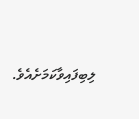ލިބިފައިވާކަމަށެއެވެ.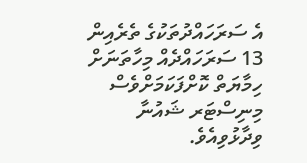އެ ސަރަހައްދުތަކުގެ ތެރެއިން 13 ސަރަހައްދެއް މިހާތަނަށް ހިމާޔަތް ކޮށްފަކަމަށްވެސް މިނިސްޓަރ ޝައުނާ ވިދާޅުވިއެވެ.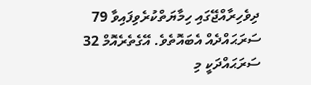ދިވެހިރާއްޖޭގައި ހިމާޔަތްކުރެވިފައިވާ 79 ސަރަޙައްދެއް އެބައޮތެވެ. އޭގެތެރެއޮމް 32 ސަރަޙައްދަކީ މި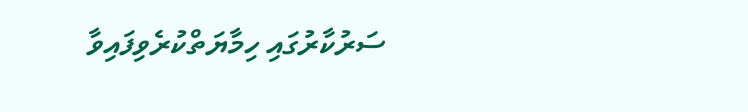ސަރުކާރުގައި ހިމާޔަތްކުރެވިފައިވާ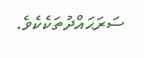ސަރަޙައްދުތަކެކެވެ.